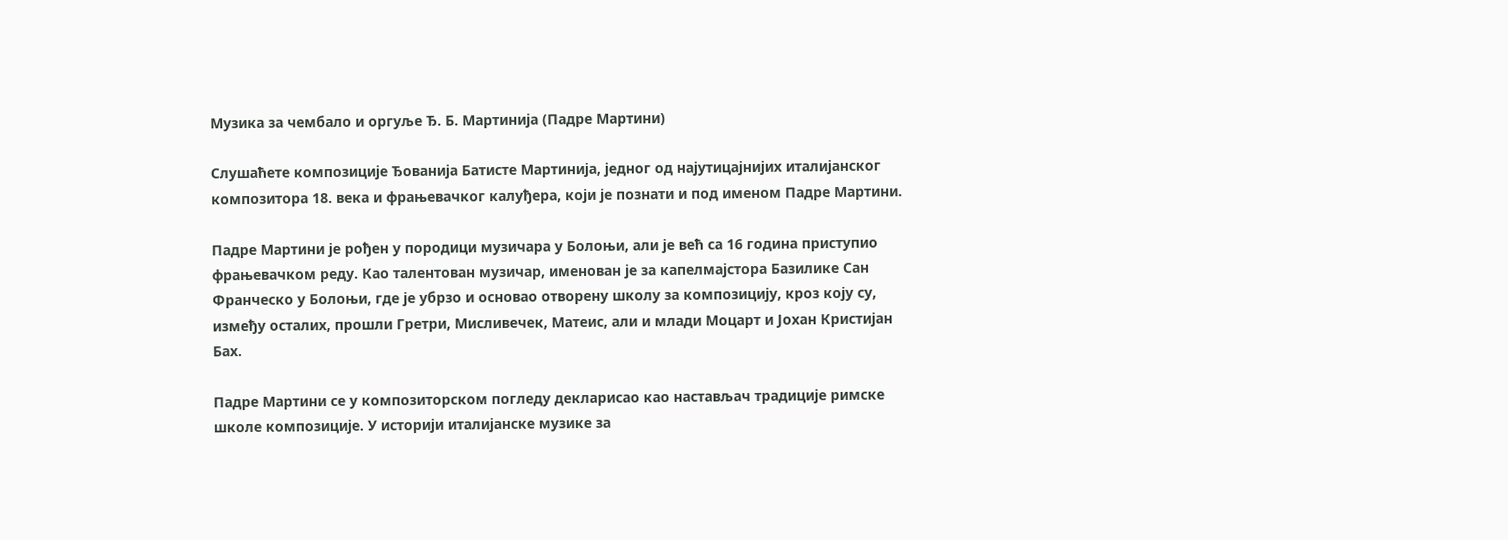Музика за чембало и оргуље Ђ. Б. Мартинија (Падре Мартини)

Слушаћете композиције Ђованија Батисте Мартинија, једног од најутицајнијих италијанског композитора 18. века и фрањевачког калуђера, који је познати и под именом Падре Мартини.

Падре Мартини је рођен у породици музичара у Болоњи, али је већ са 16 година приступио фрањевачком реду. Као талентован музичар, именован је за капелмајстора Базилике Сан Франческо у Болоњи, где је убрзо и основао отворену школу за композицију, кроз коју су, између осталих, прошли Гретри, Мисливечек, Матеис, али и млади Моцарт и Јохан Кристијан Бах.

Падре Мартини се у композиторском погледу декларисао као настављач традиције римске школе композиције. У историји италијанске музике за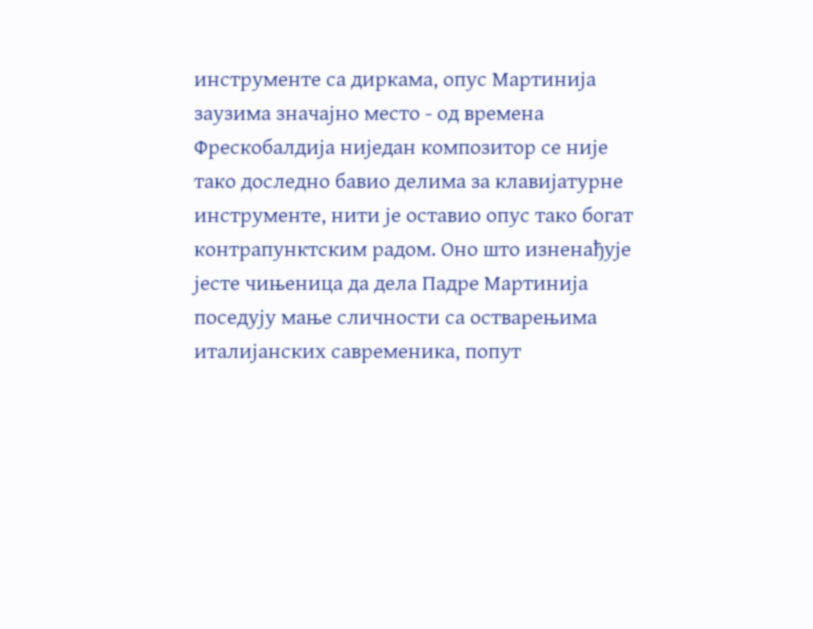инструменте са диркама, опус Мартинија заузима значајно место - од времена Фрескобалдија ниједан композитор се није тако доследно бавио делима за клавијатурне инструменте, нити је оставио опус тако богат контрапунктским радом. Оно што изненађује јесте чињеница да дела Падре Мартинија поседују мање сличности са остварењима италијанских савременика, попут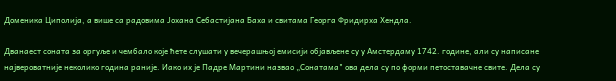Доменика Циполија, а више са радовима Јохана Себастијана Баха и свитама Георга Фридирха Хендла.

Дванаест соната за оргуље и чембало које ћете слушати у вечерашњој емисији објављене су у Амстердаму 1742. године, али су написане највероватније неколико година раније. Иако их је Падре Мартини назвао „Сонатама" ова дела су по форми петоставачне свите. Дела су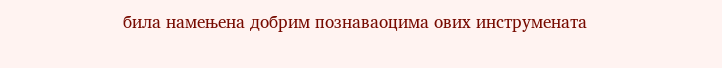била намењена добрим познаваоцима ових инструмената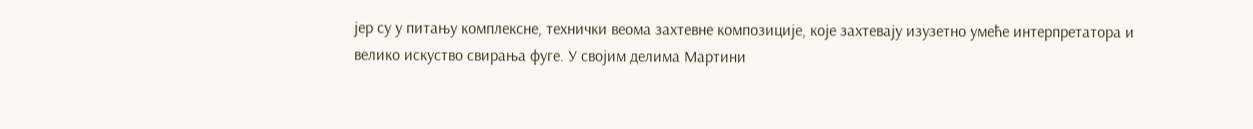јер су у питању комплексне, технички веома захтевне композиције, које захтевају изузетно умеће интерпретатора и велико искуство свирања фуге. У својим делима Мартини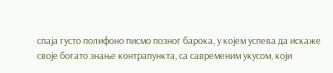спаја густо полифоно писмо позног барока, у којем успева да искаже своје богато знање контрапункта, са савременим укусом, који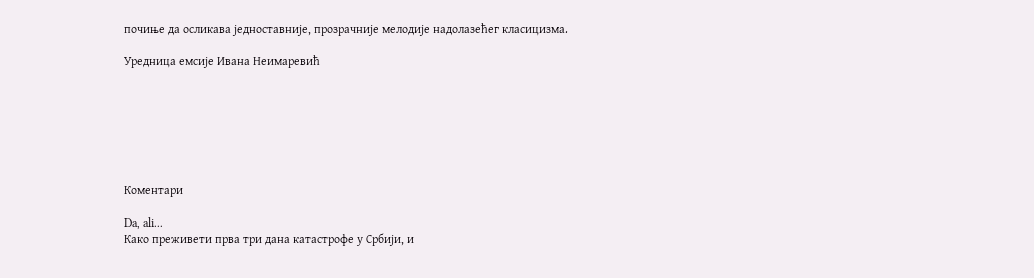почиње да осликава једноставније, прозрачније мелодије надолазећег класицизма.

Уредница емсије Ивана Неимаревић







Коментари

Da, ali...
Како преживети прва три дана катастрофе у Србији, и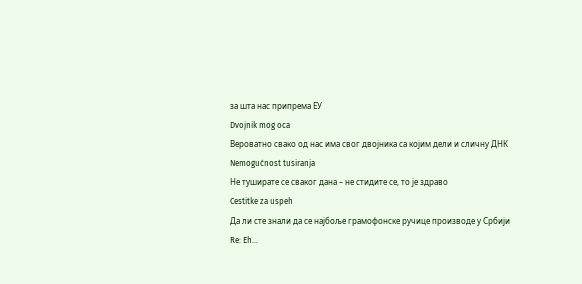за шта нас припрема ЕУ
Dvojnik mog oca
Вероватно свако од нас има свог двојника са којим дели и сличну ДНК
Nemogućnost tusiranja
Не туширате се сваког дана – не стидите се, то је здраво
Cestitke za uspeh
Да ли сте знали да се најбоље грамофонске ручице производе у Србији
Re: Eh...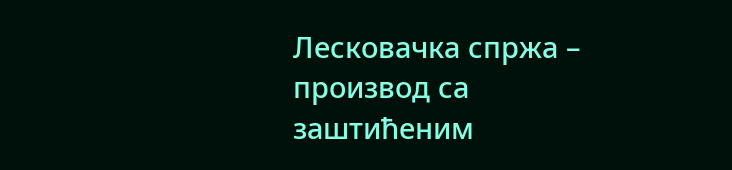Лесковачка спржа – производ са заштићеним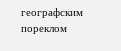географским пореклом